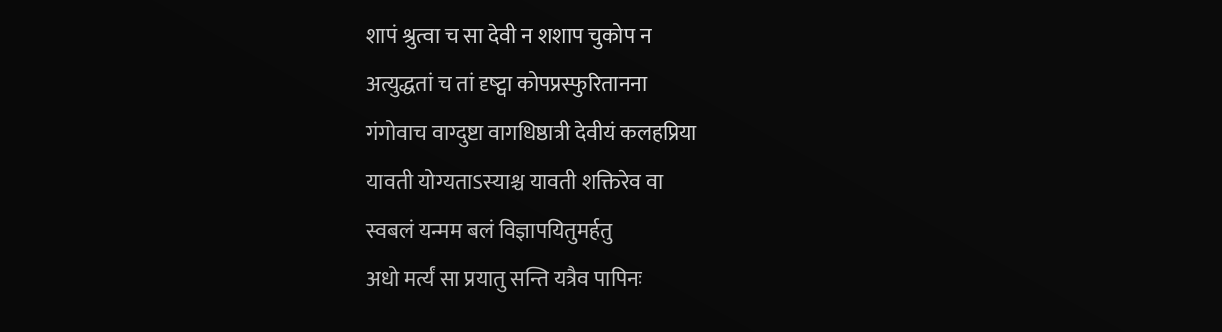शापं श्रुत्वा च सा देवी न शशाप चुकोप न
अत्युद्धतां च तां दृष्ट्वा कोपप्रस्फुरितानना
गंगोवाच वाग्दुष्टा वागधिष्ठात्री देवीयं कलहप्रिया
यावती योग्यताऽस्याश्च यावती शक्तिरेव वा
स्वबलं यन्मम बलं विज्ञापयितुमर्हतु
अधो मर्त्यं सा प्रयातु सन्ति यत्रैव पापिनः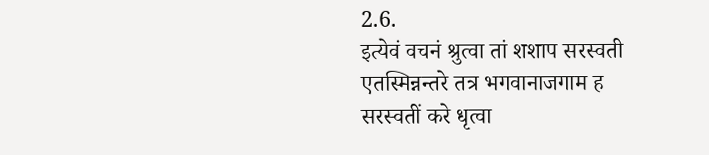2.6.
इत्येवं वचनं श्रुत्वा तां शशाप सरस्वती
एतस्मिन्नन्तरे तत्र भगवानाजगाम ह
सरस्वतीं करे धृत्वा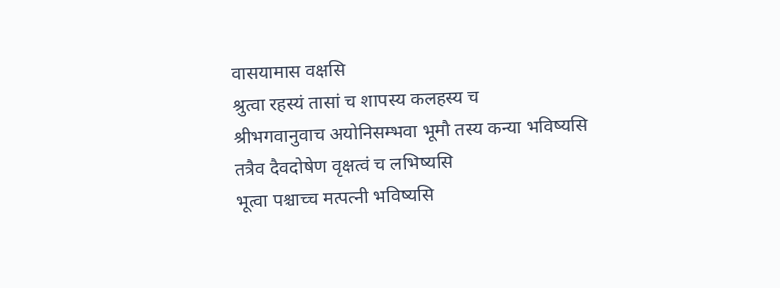वासयामास वक्षसि
श्रुत्वा रहस्यं तासां च शापस्य कलहस्य च
श्रीभगवानुवाच अयोनिसम्भवा भूमौ तस्य कन्या भविष्यसि
तत्रैव दैवदोषेण वृक्षत्वं च लभिष्यसि
भूत्वा पश्चाच्च मत्पत्नी भविष्यसि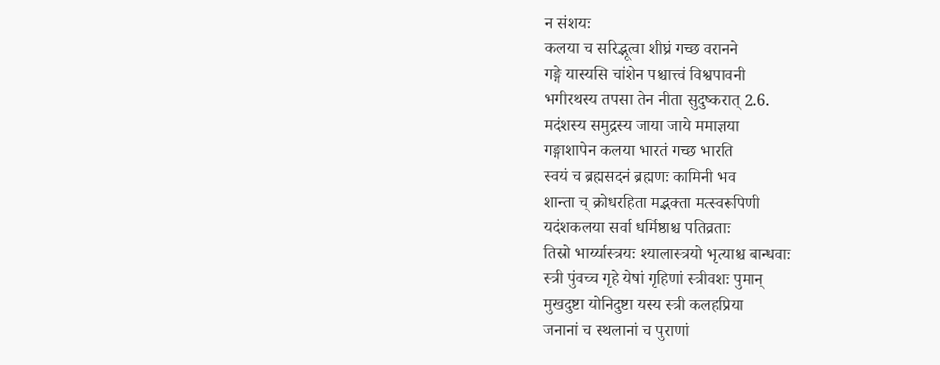न संशयः
कलया च सरिद्भूत्वा शीघ्रं गच्छ वरानने
गङ्गे यास्यसि चांशेन पश्चात्त्वं विश्वपावनी
भगीरथस्य तपसा तेन नीता सुदुष्करात् 2.6.
मदंशस्य समुद्रस्य जाया जाये ममाज्ञया
गङ्गाशापेन कलया भारतं गच्छ भारति
स्वयं च ब्रह्मसदनं ब्रह्मणः कामिनी भव
शान्ता च् क्रोधरहिता मद्भक्ता मत्स्वरूपिणी
यदंशकलया सर्वा धर्मिष्ठाश्च पतिव्रताः
तिस्रो भार्य्यास्त्रयः श्यालास्त्रयो भृत्याश्च बान्धवाः
स्त्री पुंवच्च गृहे येषां गृहिणां स्त्रीवशः पुमान्
मुखदुष्टा योनिदुष्टा यस्य स्त्री कलहप्रिया
जनानां च स्थलानां च पुराणां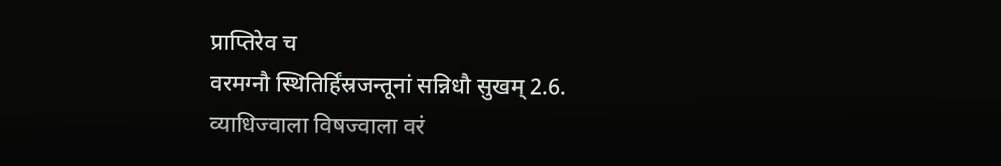प्राप्तिरेव च
वरमग्नौ स्थितिर्हिंस्रजन्तूनां सन्निधौ सुखम् 2.6.
व्याधिज्वाला विषज्वाला वरं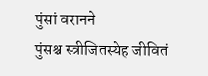पुंसां वरानने
पुंसश्च स्त्रीजितस्येह जीवितं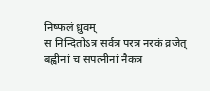निष्फलं ध्रुवम्
स निन्दितोऽत्र सर्वत्र परत्र नरकं व्रजेत्
बह्वीनां च सपत्नीनां नैकत्र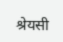श्रेयसी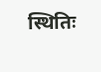स्थितिः